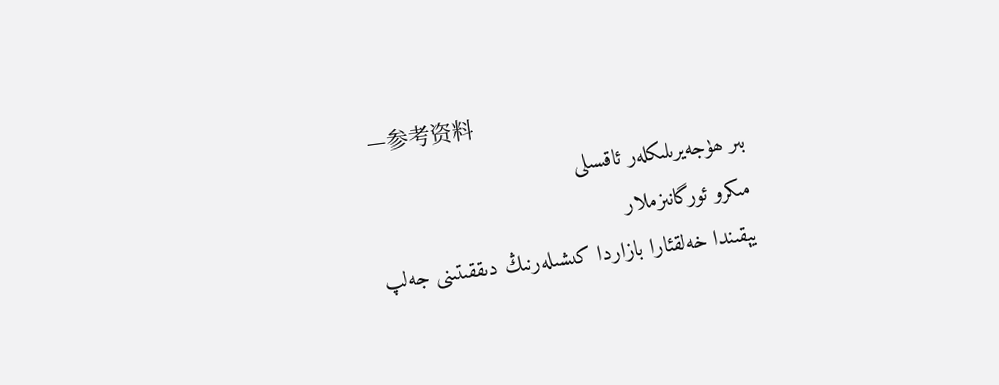—参考资料
بىر ھۈجەيرىلىكلەر ئاقسىلى
مىكرو ئورگانىزملار
يېقىندا خەلقئارا بازاردا كىشىلەرنىڭ دىققىتىنى جەلپ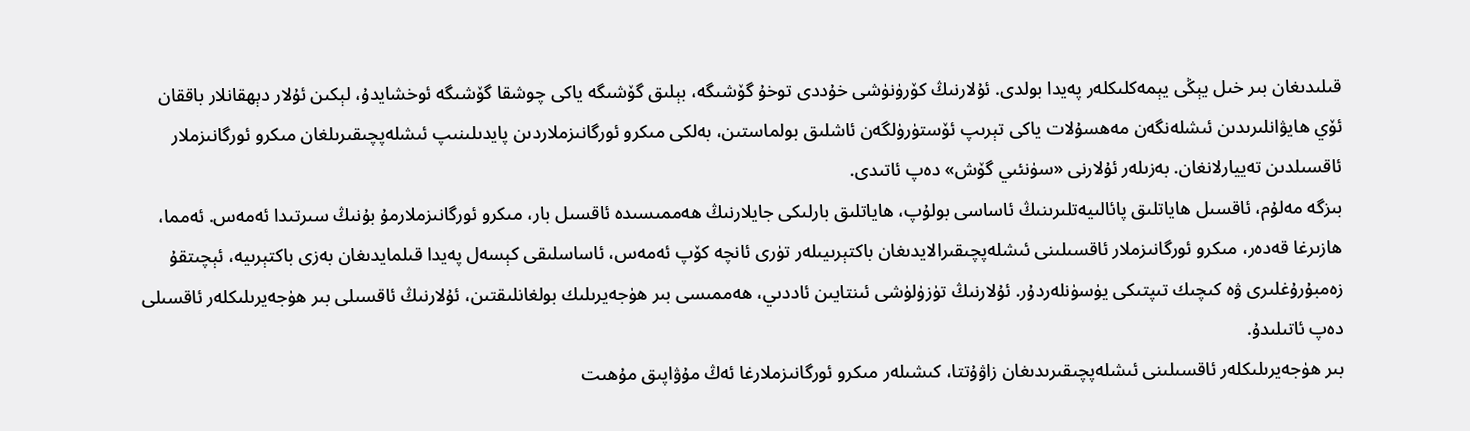قىلىدىغان بىر خىل يېڭى يېمەكلىكلەر پەيدا بولدى. ئۇلارنىڭ كۆرۈنۈشى خۇددى توخۇ گۆشىگە، بېلىق گۆشىگە ياكى چوشقا گۆشىگە ئوخشايدۇ، لېكىن ئۇلار دېھقانلار باققان ئۆي ھايۋانلىرىدىن ئىشلەنگەن مەھسۇلات ياكى تېرىپ ئۆستۈرۈلگەن ئاشلىق بولماستىن، بەلكى مىكرو ئورگانىزملاردىن پايدىلىنىپ ئىشلەپچىقىرىلغان مىكرو ئورگانىزملار ئاقسىلدىن تەييارلانغان. بەزىلەر ئۇلارنى «سۈنئىي گۆش» دەپ ئاتىدى.
بىزگە مەلۇم، ئاقسىل ھاياتلىق پائالىيەتلىرىنىڭ ئاساسى بولۇپ، ھاياتلىق بارلىكى جايلارنىڭ ھەممىسىدە ئاقسىل بار، مىكرو ئورگانىزملارمۇ بۇنىڭ سىرتىدا ئەمەس. ئەمما، ھازىرغا قەدەر، مىكرو ئورگانىزملار ئاقسىلىنى ئىشلەپچىقىرالايدىغان باكتېرىيىلەر تۈرى ئانچە كۆپ ئەمەس، ئاساسلىقى كېسەل پەيدا قىلمايدىغان بەزى باكتېرىيە، ئېچىتقۇ زەمبۇرۇغلىرى ۋە كىچىك تىپتىكى يۈسۈنلەردۇر. ئۇلارنىڭ تۈزۈلۈشى ئىنتايىن ئاددىي، ھەممىسى بىر ھۈجەيرىلىك بولغانلىقتىن، ئۇلارنىڭ ئاقسىلى بىر ھۈجەيرىلىكلەر ئاقسىلى دەپ ئاتىلىدۇ.
بىر ھۈجەيرىلىكلەر ئاقسىلىنى ئىشلەپچىقىرىدىغان زاۋۇتتا، كىشىلەر مىكرو ئورگانىزملارغا ئەڭ مۇۋاپىق مۇھىت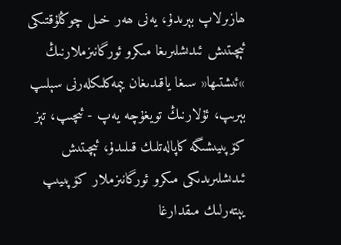ھازىرلاپ بېرىدۇ، يەنى ھەر خىل چوڭلۇقتىكى ئېچىتىش ئىدىشلىرىغا مىكرو ئورگانىزملارنىڭ »ئىشتىھا« سىغا ياقىدىغان يېمەكلىكلەرنى سېلىپ بېرىپ، ئۇلارنىڭ تويغۇچە يەپ - ئىچىپ، تېز كۆپىيىشىگە كاپالەتلىك قىلىدۇ، ئېچىتىش ئىدىشلىرىدىكى مىكرو ئورگانىزملار كۆپىيىپ يېتەرلىك مىقدارغا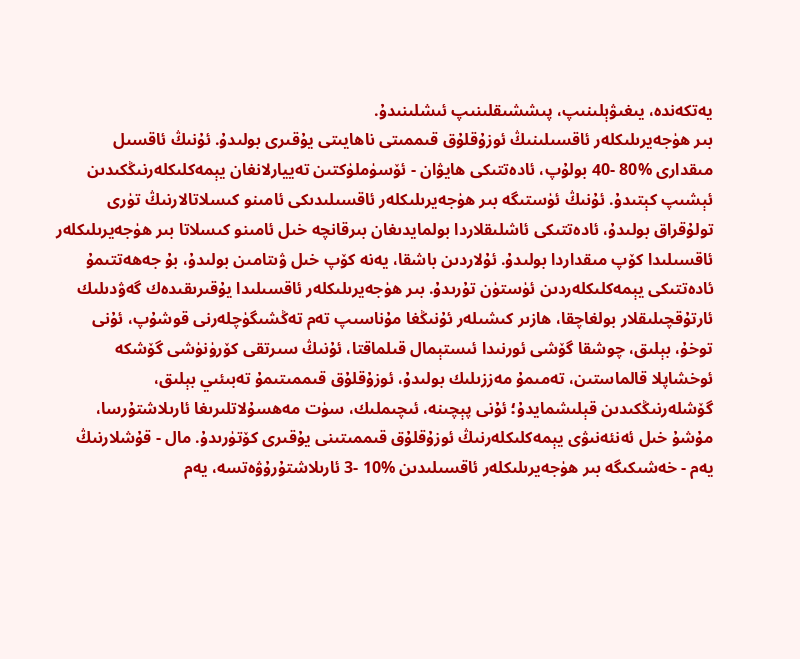يەتكەندە، يىغىۋېلىنىپ، پىششىقلىنىپ ئىشلىنىدۇ.
بىر ھۈجەيرىلىكلەر ئاقسىلىنىڭ ئوزۇقلۇق قىممىتى ناھايىتى يۇقىرى بولىدۇ. ئۇنىڭ ئاقسىل مىقدارى %80 -40 بولۇپ، ئادەتتىكى ھايۋان - ئۆسۈملۈكتىن تەييارلانغان يېمەكلىكلەرنىڭكىدىن ئېشىپ كېتىدۇ. ئۇنىڭ ئۈستىگە بىر ھۈجەيرىلىكلەر ئاقسىلىدىكى ئامىنو كىسلاتالارنىڭ تۈرى تولۇقراق بولىدۇ، ئادەتتىكى ئاشلىقلاردا بولمايدىغان بىرقانچە خىل ئامىنو كىسلاتا بىر ھۈجەيرىلىكلەر ئاقسىلىدا كۆپ مىقداردا بولىدۇ. ئۇلاردىن باشقا، يەنە كۆپ خىل ۋىتامىن بولىدۇ، بۇ جەھەتتىمۇ ئادەتتىكى يېمەكلىكلەردىن ئۈستۈن تۇرىدۇ. بىر ھۈجەيرىلىكلەر ئاقسىلىدا يۇقىرىقىدەك گەۋدىلىك ئارتۇقچىلىقلار بولغاچقا، ھازىر كىشىلەر ئۇنىڭغا مۇناسىپ تەم تەڭشىگۈچلەرنى قوشۇپ، ئۇنى توخۇ، بېلىق، چوشقا گۆشى ئورنىدا ئىستېمال قىلماقتا، ئۇنىڭ سىرتقى كۆرۈنۈشى گۆشكە ئوخشاپلا قالماستىن، تەمىمۇ مەززىلىك بولىدۇ، ئوزۇقلۇق قىممىتىمۇ تەبىئىي بېلىق، گۆشلەرنىڭكىدىن قېلىشمايدۇ؛ ئۇنى پېچىنە، ئىچىملىك، سۈت مەھسۇلاتلىرىغا ئارىلاشتۇرسا، مۇشۇ خىل ئەنئەنىۋى يېمەكلىكلەرنىڭ ئوزۇقلۇق قىممىتىنى يۇقىرى كۆتۈرىدۇ. مال - قۇشلارنىڭ يەم - خەشىكىگە بىر ھۈجەيرىلىكلەر ئاقسىلىدىن %10 -3 ئارىلاشتۇرۇۋەتسە، يەم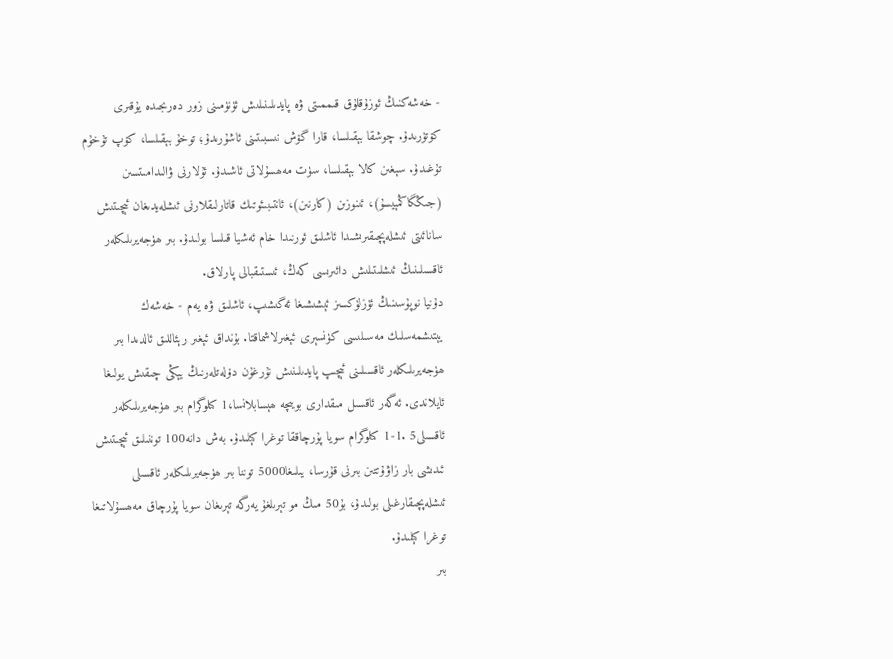- خەشەكنىڭ ئوزۇقلۇق قىممىتى ۋە پايدىلىنىلىش ئۈنۈمىنى زور دەرىجىدە يۇقىرى كۆتۈرىدۇ. چوشقا بېقىلسا، قارا گۆش نىسبىتىنى ئاشۇرىدۇ؛ توخۇ بېقىلسا، كۆپ تۇخۇم تۇغىدۇ. سېغىن كالا بېقىلسا، سۈت مەھسۇلاتى ئاشىدۇ. ئۇلارنى ۋالىدامىتسىن (جىڭگاڭمېيسۇ)، ئىنوزىن (كارنىن)، ئانتىبىئوتىك قاتارلىقلارنى ئىشلەيدىغان ئېچىتىش سانائىتى ئىشلەپچىقىرىشىدا ئاشلىق ئورنىدا خام ئەشيا قىلسا بولىدۇ. بىر ھۈجەيرىلىكلەر ئاقسىلىنىڭ ئىشلىتىلىش دائىرىسى كەڭ، ئىستىقبالى پارلاق.
دۇنيا نوپۇسىنىڭ ئۈزلۈكسىز ئېشىشىغا ئەگىشىپ، ئاشلىق ۋە يەم - خەشەك يېتىشمەسلىك مەسىلىسى كۈنسېرى ئېغىرلاشماقتا. بۇنداق ئېغىر رېئاللىق ئالدىدا بىر ھۈجەيرىلىكلەر ئاقسىلىنى ئېچىپ پايدىلىنىش نۇرغۇن دۆلەتلەرنىڭ يېڭى چىقىش يولىغا ئايلاندى. ئەگەر ئاقسىل مىقدارى بويىچە ھېسابلانسا،1 كىلوگرام بىر ھۈجەيرىلىكلەر ئاقسىلى5 .1-1 كىلوگرام سويا پۇرچاققا توغرا كېلىدۇ. بەش دانە100 توننىلىق ئېچىتىش ئىدىشى بار زاۋۇتتىن بىرنى قۇرسا، يىلىغا5000 توننا بىر ھۈجەيرىلىكلەر ئاقسىلى ئىشلەپچىقارغىلى بولىدۇ، بۇ50 مىڭ مو تېرىلغۇ يەرگە تېرىغان سويا پۇرچاق مەھسۇلاتىغا توغرا كېلىدۇ.
بىر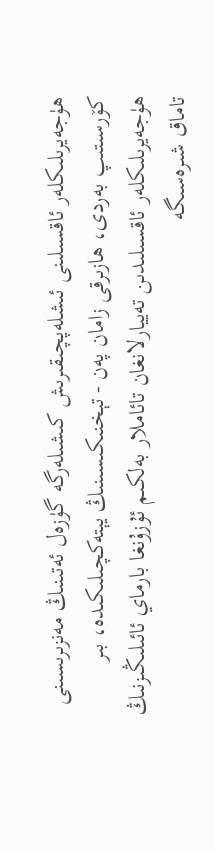ھۈجەيرىلىكلەر ئاقسىلىنى ئىشلەپچىقىرىش كىشىلەرگە گۈزەل ئەتىنىڭ مەنزىرىسىنى كۆرسىتىپ بەردى، ھازىرقى زامان پەن - تېخنىكىسىنىڭ يېتەكچىلىكىدە، بىر ھۈجەيرىلىكلەر ئاقسىلىدىن تەييارلانغان تائاملار بەلكىم ئۇزۇنغا بارماي ئائىلىڭىزنىڭ تاماق شىرەسىگە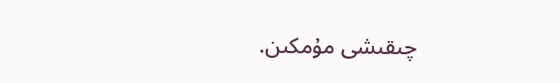چىقىشى مۇمكىن.